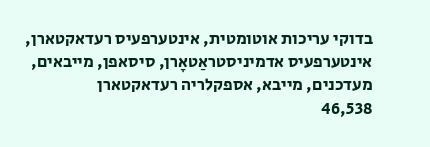בדוקי עריכות אוטומטית, אינטערפעיס רעדאקטארן, אינטערפעיס אדמיניסטראַטאָרן, סיסאפן, מייבאים, מעדכנים, מייבא, אספקלריה רעדאקטארן
46,538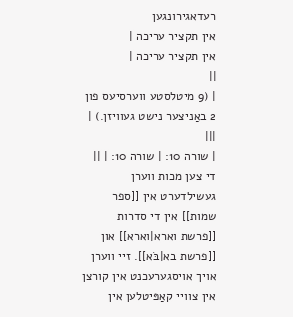רעדאגירונגען
אין תקציר עריכה |
אין תקציר עריכה |
||
| (9 מיטלסטע ווערסיעס פון 2 באַניצער נישט געוויזן.) | |||
| שורה 10: | שורה 10: | ||
די צען מכות ווערן געשילדערט אין [[ספר שמות]] אין די סדרות [[פרשת וארא|וארא]] און [[פרשת בא|בֹּא]]. זיי ווערן אויך אויסגערעכנט אין קורצן אין צוויי קאַפּיטלען אין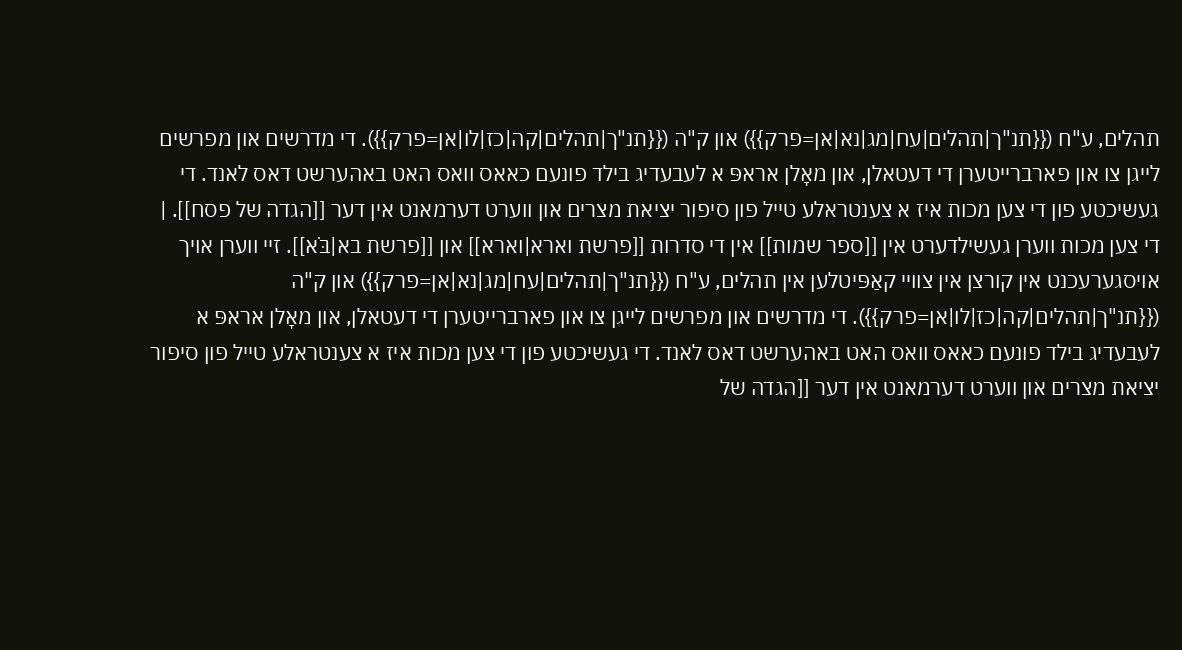תהלים, ע"ח ({{תנ"ך|תהלים|עח|מג|נא|אן=פרק}}) און ק"ה ({{תנ"ך|תהלים|קה|כז|לו|אן=פרק}}). די מדרשים און מפרשים לייגן צו און פארברייטערן די דעטאלן, און מאָלן אראפּ א לעבעדיג בילד פונעם כאאס וואס האט באהערשט דאס לאנד. די געשיכטע פון די צען מכות איז א צענטראלע טייל פון סיפור יציאת מצרים און ווערט דערמאנט אין דער [[הגדה של פסח]]. | די צען מכות ווערן געשילדערט אין [[ספר שמות]] אין די סדרות [[פרשת וארא|וארא]] און [[פרשת בא|בֹּא]]. זיי ווערן אויך אויסגערעכנט אין קורצן אין צוויי קאַפּיטלען אין תהלים, ע"ח ({{תנ"ך|תהלים|עח|מג|נא|אן=פרק}}) און ק"ה ({{תנ"ך|תהלים|קה|כז|לו|אן=פרק}}). די מדרשים און מפרשים לייגן צו און פארברייטערן די דעטאלן, און מאָלן אראפּ א לעבעדיג בילד פונעם כאאס וואס האט באהערשט דאס לאנד. די געשיכטע פון די צען מכות איז א צענטראלע טייל פון סיפור יציאת מצרים און ווערט דערמאנט אין דער [[הגדה של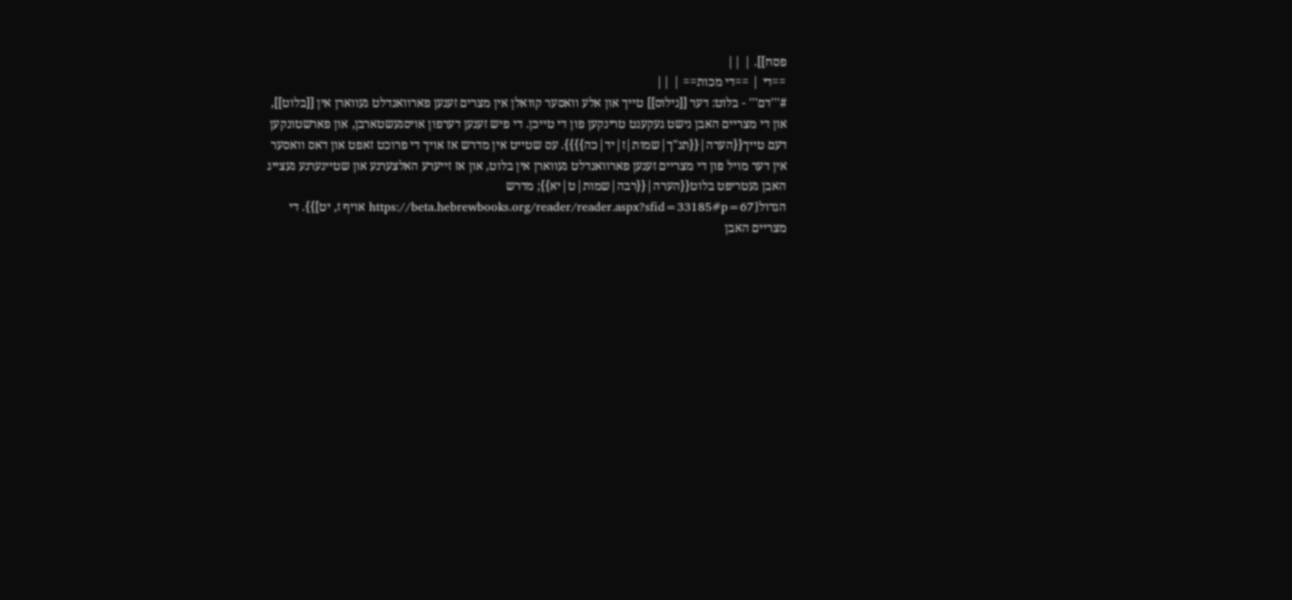פסח]]. | ||
==די | ==די מכות== | ||
#'''דם''' - בלוט: דער [[נילוס]] טייך און אלע וואסער קוואלן אין מצרים זענען פארוואנדלט געווארן אין [[בלוט]], און די מצריים האבן נישט געקענט טרינקען פון די טייכן. די פיש זענען דערפון אויסגעשטארבן, און פארשטונקען דעם טייך{{הערה|{{תנ"ך|שמות|ז|יד|כה}}}}. עס שטייט אין מדרש אז אויך די פרוכט זאפט און דאס וואסער אין דער מויל פון די מצריים זענען פארוואנדלט געווארן אין בלוט, און אז זייערע האלצערנע און שטיינערנע געצייג האבן געטריפט בלוט{{הערה|{{רבה|שמות|ט|יא}}; מדרש הגדול[https://beta.hebrewbooks.org/reader/reader.aspx?sfid=33185#p=67 אויף ז, יט]}}. די מצריים האבן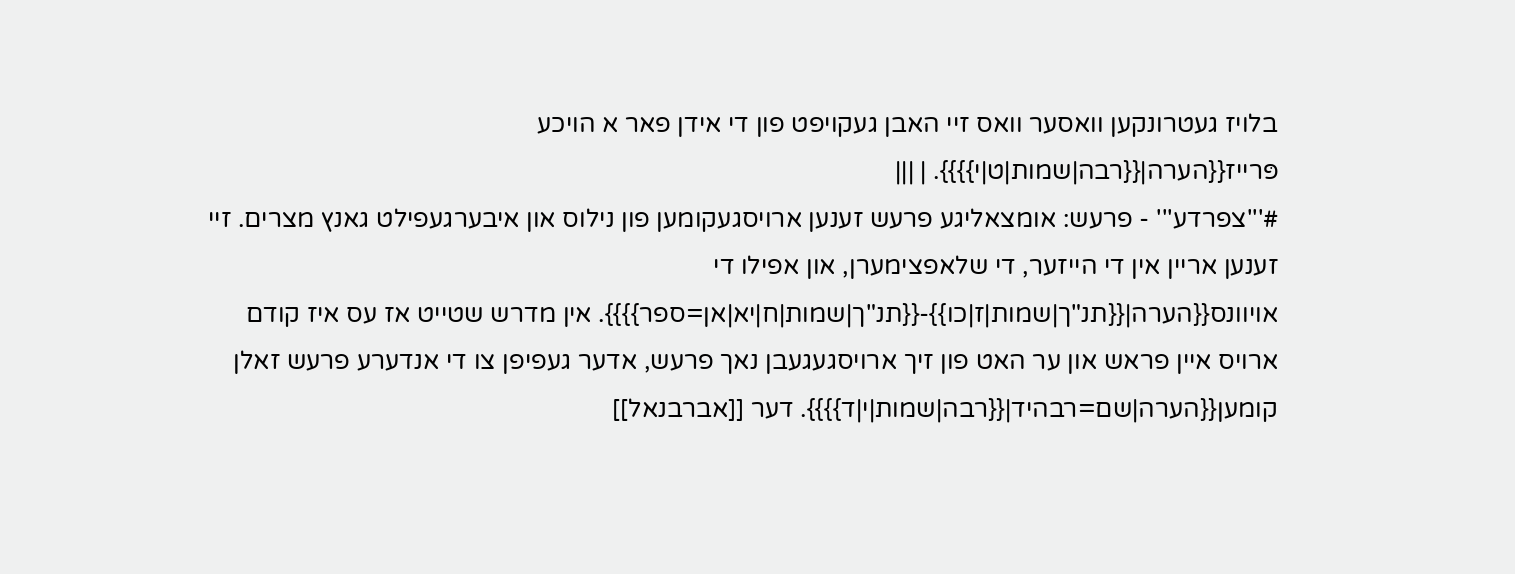בלויז געטרונקען וואסער וואס זיי האבן געקויפט פון די אידן פאר א הויכע פּרייז{{הערה|{{רבה|שמות|ט|י}}}}. | |||
#'''צפרדע''' - פרעש: אומצאליגע פרעש זענען ארויסגעקומען פון נילוס און איבערגעפילט גאנץ מצרים. זיי זענען אריין אין די הייזער, די שלאפצימערן, און אפילו די אויוונס{{הערה|{{תנ"ך|שמות|ז|כו}}-{{תנ"ך|שמות|ח|יא|אן=ספר}}}}. אין מדרש שטייט אז עס איז קודם ארויס איין פראש און ער האט פון זיך ארויסגעגעבן נאך פרעש, אדער געפיפן צו די אנדערע פרעש זאלן קומען{{הערה|שם=רבהיד|{{רבה|שמות|י|ד}}}}. דער [[אברבנאל]]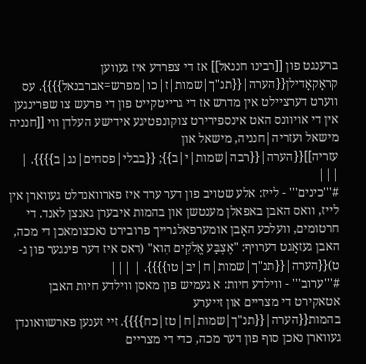ברענגט פון [[רבינו חננאל]] אז די צפרדע איז געווען קראָקאָדילן{{הערה|{{תנ"ך|שמות|ז|כו|מפרש=אברבנאל}}}}. עס ווערט דערציילט אין מדרש אז די גרייטקייט פון די פרעש צו שפּרינגען אין די אויוונס האט אינספּירירט צוקונפטיגע אידישע העלדן ווי [[חנניה מישאל ועזריה|חנניה, מישאל און עזריה]]{{הערה|{{רבה|שמות|י|ב}}; {{בבלי|פסחים|נג|ב}}}}. | |||
#'''כינים''' - לייז: אלע שטויב פון דער ערד איז פארוואנדלט געווארן אין לייז, וואס האבן באפאלן מענטשן און בהמות איבערן גאנצן לאנד. די חרטומים, וועלכע האָבן אומערפאלגרייך פרובירט נאכצומאכן די מכה, האבן געזאָגט דערויף: "אֶצְבַּע אֱלֹקִים הִוא" (דאס איז דער פינגער פון ג-ט){{הערה|{{תנ"ך|שמות|ח|יב|טו}}}}. | |||
#'''ערוב''' - ווילדע חיות: א געמיש פון מאסן ווילדע חיות האבן אטאקירט די מצריים און זייערע בהמות{{הערה|{{תנ"ך|שמות|ח|טז|כח}}}}. זיי זענען פארשוואונדן געווארן נאכן סוף פון דער מכה, כדי די מצריים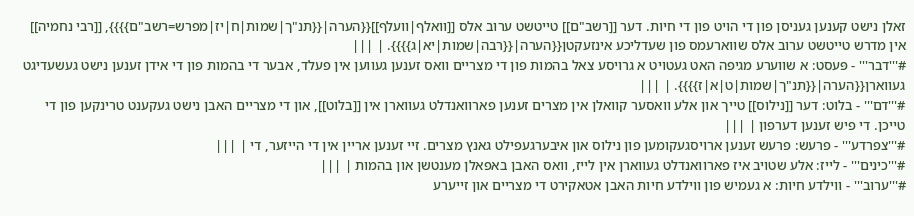זאלן נישט קענען געניסן פון די הויט פון די חיות. דער [[רשב"ם]] טייטשט ערוב אלס [[וואלף|וועלף]]{{הערה|{{תנ"ך|שמות|ח|יז|מפרש=רשב"ם}}}}, [[רבי נחמיה]] אין מדרש טייטשט ערוב אלס שווארעמס פון שעדליכע אינזעקטן{{הערה|{{רבה|שמות|יא|ג}}}}. | |||
#'''דבר''' - פּעסט: א שווערע מגיפה האט געטויט א גרויסע צאל בהמות פון די מצריים וואס זענען געווען אין פעלד, אבער די בהמות פון די אידן זענען נישט געשעדיגט געווארן{{הערה|{{תנ"ך|שמות|ט|א|ז}}}}. | |||
#'''דם''' - בלוט: דער [[נילוס]] טייך און אלע וואסער קוואלן אין מצרים זענען פארוואנדלט געווארן אין [[בלוט]], און די מצריים האבן נישט געקענט טרינקען פון די טייכן. די פיש זענען דערפון | |||
#'''צפרדע''' - פרעש: פרעש זענען ארויסגעקומען פון נילוס און איבערגעפילט גאנץ מצרים. זיי זענען אריין אין די הייזער, די | |||
#'''כינים''' - לייז: אלע שטויב איז פארוואנדלט געווארן אין לייז, וואס האבן באפאלן מענטשן און בהמות | |||
#'''ערוב''' - ווילדע חיות: א געמיש פון ווילדע חיות האבן אטאקירט די מצריים און זייערע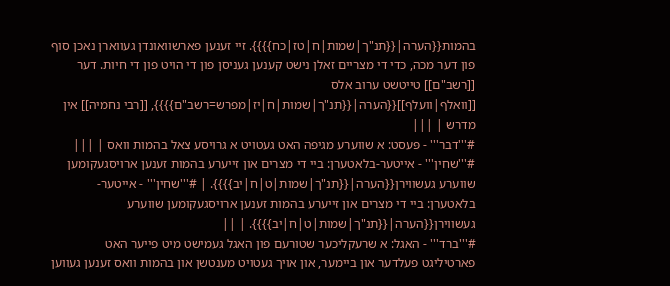בהמות{{הערה|{{תנ"ך|שמות|ח|טז|כח}}}}. זיי זענען פארשוואונדן געווארן נאכן סוף פון דער מכה, כדי די מצריים זאלן נישט קענען געניסן פון די הויט פון די חיות. דער [[רשב"ם]] טייטשט ערוב אלס [[וואלף|וועלף]]{{הערה|{{תנ"ך|שמות|ח|יז|מפרש=רשב"ם}}}}, [[רבי נחמיה]] אין מדרש | |||
#'''דבר''' - פּעסט: א שווערע מגיפה האט געטויט א גרויסע צאל בהמות וואס | |||
#'''שחין''' - אייטער-בלאטערן: ביי די מצרים און זייערע בהמות זענען ארויסגעקומען שווערע געשווירן{{הערה|{{תנ"ך|שמות|ט|ח|יב}}}}. | #'''שחין''' - אייטער-בלאטערן: ביי די מצרים און זייערע בהמות זענען ארויסגעקומען שווערע געשווירן{{הערה|{{תנ"ך|שמות|ט|ח|יב}}}}. | ||
#'''ברד''' - האגל: א שרעקליכער שטורעם פון האגל געמישט מיט פייער האט פארטיליגט פעלדער און ביימער, און אויך געטויט מענטשן און בהמות וואס זענען געווען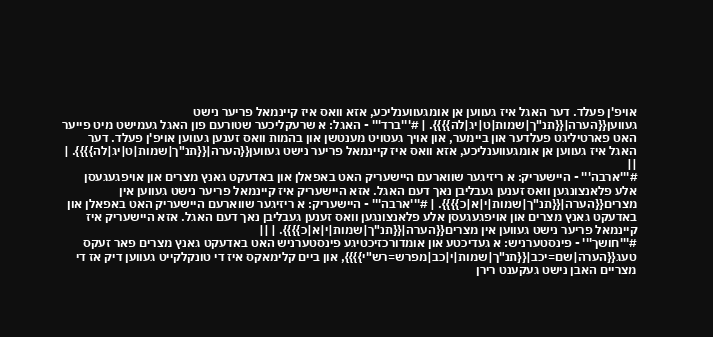אויפ'ן פעלד. דער האגל איז געווען אן אומגעווענליכע, אזא וואס איז קיינמאל פריער נישט געווען{{הערה|{{תנ"ך|שמות|ט|יג|לה}}}}. | #'''ברד''' - האגל: א שרעקליכער שטורעם פון האגל געמישט מיט פייער האט פארטיליגט פעלדער און ביימער, און אויך געטויט מענטשן און בהמות וואס זענען געווען אויפ'ן פעלד. דער האגל איז געווען אן אומגעווענליכע, אזא וואס איז קיינמאל פריער נישט געווען{{הערה|{{תנ"ך|שמות|ט|יג|לה}}}}. | ||
#'''ארבה''' - היישעריק: א ריזיגער שווארעם היישעריק האט באפאלן און באדעקט גאנץ מצרים און אויפגעגעסן אלע פלאנצונגען וואס זענען געבליבן נאך דעם האגל. אזא היישעריק איז קיינמאל פריער נישט געווען אין מצרים{{הערה|{{תנ"ך|שמות|י|א|כ}}}}. | #'''ארבה''' - היישעריק: א ריזיגער שווארעם היישעריק האט באפאלן און באדעקט גאנץ מצרים און אויפגעגעסן אלע פלאנצונגען וואס זענען געבליבן נאך דעם האגל. אזא היישעריק איז קיינמאל פריער נישט געווען אין מצרים{{הערה|{{תנ"ך|שמות|י|א|כ}}}}. | ||
#'''חושך''' - פינסטערניש: א געדיכטע און אומדורכזיכטיגע פינסטערניש האט באדעקט גאנץ מצרים פאר זעקס טעג{{הערה|שם=יכב|{{תנ"ך|שמות|י|כב|מפרש=רש"י}}}}, און ביים קלימאקס איז די טונקלקייט געווען דיק אז די מצריים האבן נישט געקענט רירן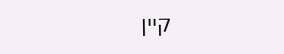קיין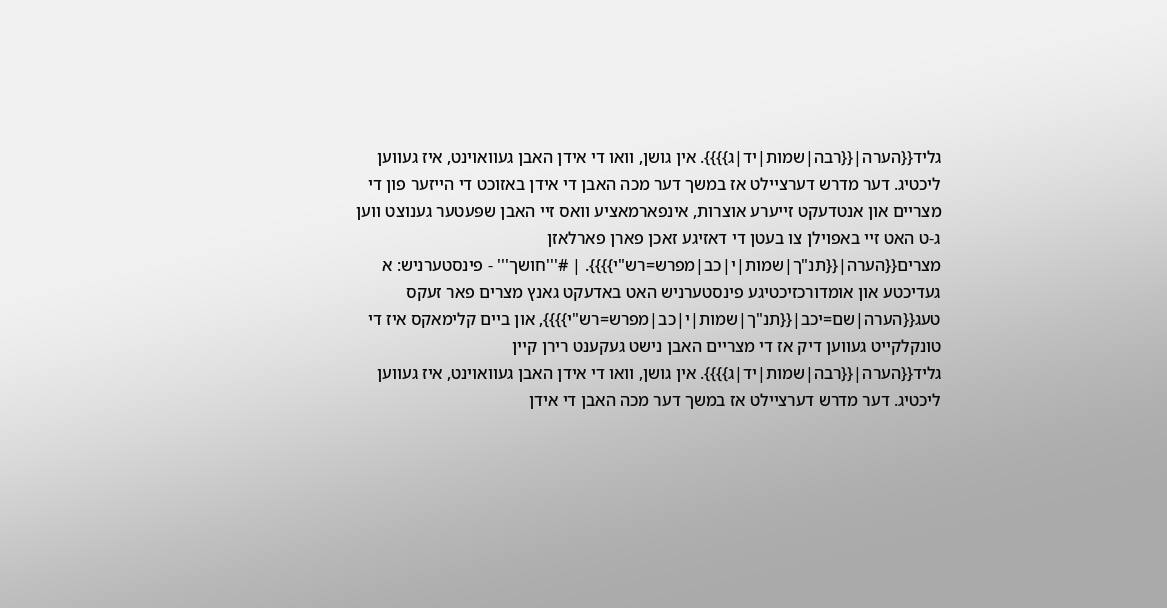גליד{{הערה|{{רבה|שמות|יד|ג}}}}. אין גושן, וואו די אידן האבן געוואוינט, איז געווען ליכטיג. דער מדרש דערציילט אז במשך דער מכה האבן די אידן באזוכט די הייזער פון די מצריים און אנטדעקט זייערע אוצרות, אינפארמאציע וואס זיי האבן שפּעטער גענוצט ווען ג-ט האט זיי באפוילן צו בעטן די דאזיגע זאכן פארן פארלאזן מצרים{{הערה|{{תנ"ך|שמות|י|כב|מפרש=רש"י}}}}. | #'''חושך''' - פינסטערניש: א געדיכטע און אומדורכזיכטיגע פינסטערניש האט באדעקט גאנץ מצרים פאר זעקס טעג{{הערה|שם=יכב|{{תנ"ך|שמות|י|כב|מפרש=רש"י}}}}, און ביים קלימאקס איז די טונקלקייט געווען דיק אז די מצריים האבן נישט געקענט רירן קיין גליד{{הערה|{{רבה|שמות|יד|ג}}}}. אין גושן, וואו די אידן האבן געוואוינט, איז געווען ליכטיג. דער מדרש דערציילט אז במשך דער מכה האבן די אידן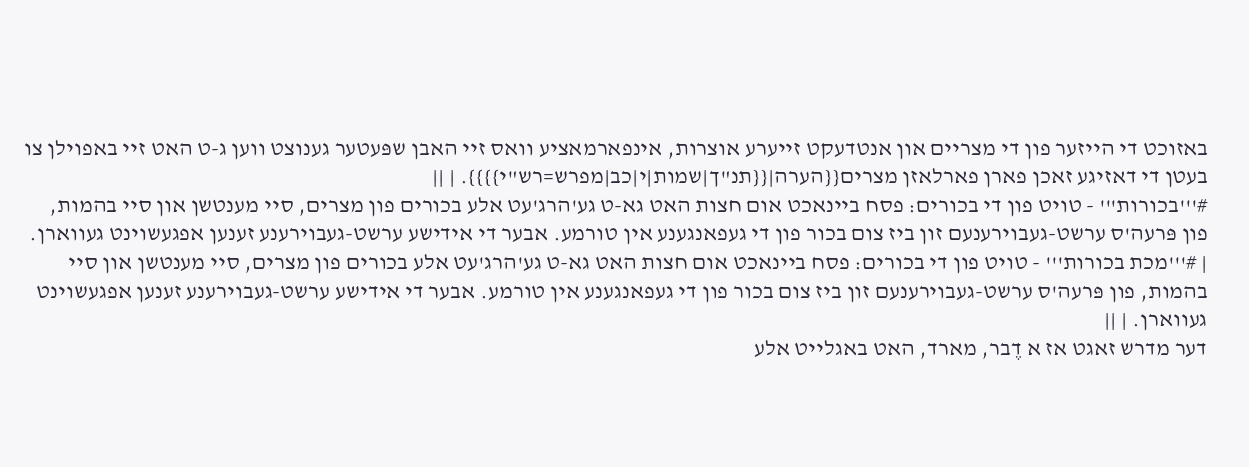באזוכט די הייזער פון די מצריים און אנטדעקט זייערע אוצרות, אינפארמאציע וואס זיי האבן שפּעטער גענוצט ווען ג-ט האט זיי באפוילן צו בעטן די דאזיגע זאכן פארן פארלאזן מצרים{{הערה|{{תנ"ך|שמות|י|כב|מפרש=רש"י}}}}. | ||
#'''בכורות''' - טויט פון די בכורים: פסח ביינאכט אום חצות האט גא-ט גע'הרג'עט אלע בכורים פון מצרים, סיי מענטשן און סיי בהמות, פון פּרעה'ס ערשט-געבוירענעם זון ביז צום בכור פון די געפאנגענע אין טורמע. אבער די אידישע ערשט-געבוירענע זענען אפגעשוינט געווארן. | #'''מכת בכורות''' - טויט פון די בכורים: פסח ביינאכט אום חצות האט גא-ט גע'הרג'עט אלע בכורים פון מצרים, סיי מענטשן און סיי בהמות, פון פּרעה'ס ערשט-געבוירענעם זון ביז צום בכור פון די געפאנגענע אין טורמע. אבער די אידישע ערשט-געבוירענע זענען אפגעשוינט געווארן. | ||
דער מדרש זאגט אז א דֶבר, מארד, האט באגלייט אלע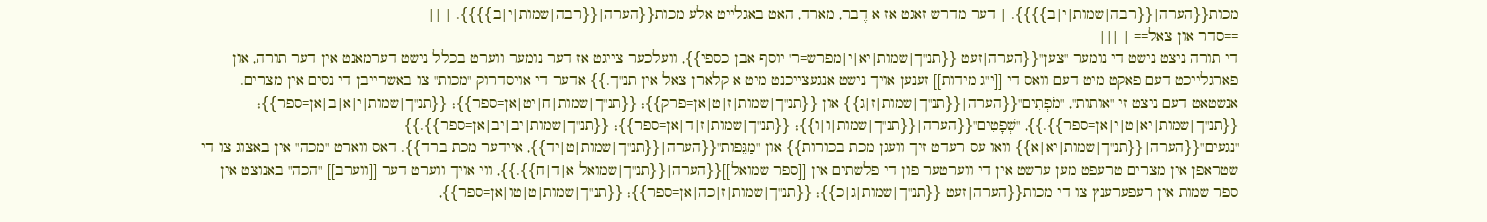מכות{{הערה|{{רבה|שמות|י|ב}}}}. | דער מדרש זאגט אז א דֶבר, מארד, האט באגלייט אלע מכות{{הערה|{{רבה|שמות|י|ב}}}}. | ||
==סדר און צאל== | |||
די תורה ניצט נישט די נומער "צען"{{הערה|זעט {{תנ"ך|שמות|יא|י|מפרש=ר' יוסף אבן כספי}}, וועלכער צייגט אז דער נומער ווערט בכלל נישט דערמאנט אין דער תורה, און פארגלייכט דעם פאקט מיט דעם וואס די [[י"ג מידות]] זענען אויך נישט אנגעצייכנט מיט א קלארן צאל אין תנ"ך.}} אדער די אויסדרוק "מכות" צו באשרייבן די נסים אין מצרים. אנשטאט דעם ניצט זי "אותות", "מֹפְתִים"{{הערה|{{תנ"ך|שמות|ז|ג}} און {{תנ"ך|שמות|ז|ט|אן=פרק}}; {{תנ"ך|שמות|ח|יט|אן=ספר}}; {{תנ"ך|שמות|י|א|ב|אן=ספר}}; {{תנ"ך|שמות|יא|ט|י|אן=ספר}}.}}, "שְׁפָטִים"{{הערה|{{תנ"ך|שמות|ו|ו}}; {{תנ"ך|שמות|ז|ד|אן=ספר}}; {{תנ"ך|שמות|יב|יב|אן=ספר}}.}} "נגעים"{{הערה|{{תנ"ך|שמות|יא|א}} וואו עס רעדט זיך וועגן מכת בכורות}} און "מַגֵּפות"{{הערה|{{תנ"ך|שמות|ט|יד}}, איידער מכת ברד}}. דאס ווארט "מכה" אין באצוג צו די שטראפן אין מצרים טרעפט מען ערשט אין די ווערטער פון די פלשתים אין [[ספר שמואל]]{{הערה|{{תנ"ך|שמואל א|ד|ח}}.}}, ווי אויך ווערט דער [[ווערב]] "הכה" באנוצט אין ספר שמות אין רעפערענץ צו די מכות{{הערה|זעט {{תנ"ך|שמות|ג|כ}}; {{תנ"ך|שמות|ז|כה|אן=ספר}}; {{תנ"ך|שמות|ט|טו|אן=ספר}},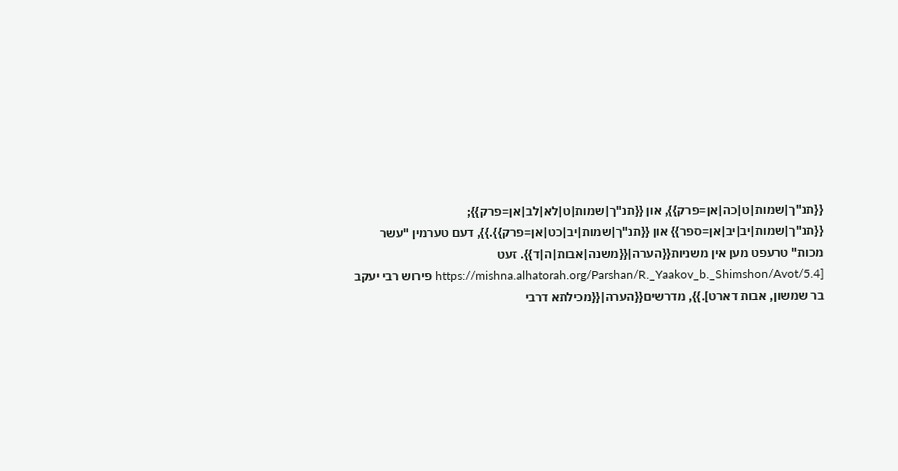{{תנ"ך|שמות|ט|כה|אן=פרק}}, און {{תנ"ך|שמות|ט|לא|לב|אן=פרק}}; {{תנ"ך|שמות|יב|יב|אן=ספר}} און {{תנ"ך|שמות|יב|כט|אן=פרק}}.}}, דעם טערמין "עשר מכות" טרעפט מען אין משניות{{הערה|{{משנה|אבות|ה|ד}}. זעט [https://mishna.alhatorah.org/Parshan/R._Yaakov_b._Shimshon/Avot/5.4 פירוש רבי יעקב בר שמשון, אבות דארט].}}, מדרשים{{הערה|{{מכילתא דרבי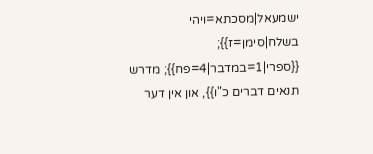ישמעאל|מסכתא=ויהי בשלח|סימן=ז}}; {{ספרי|1=במדבר|4=פח}}; מדרש תנאים דברים כ"ו}}, און אין דער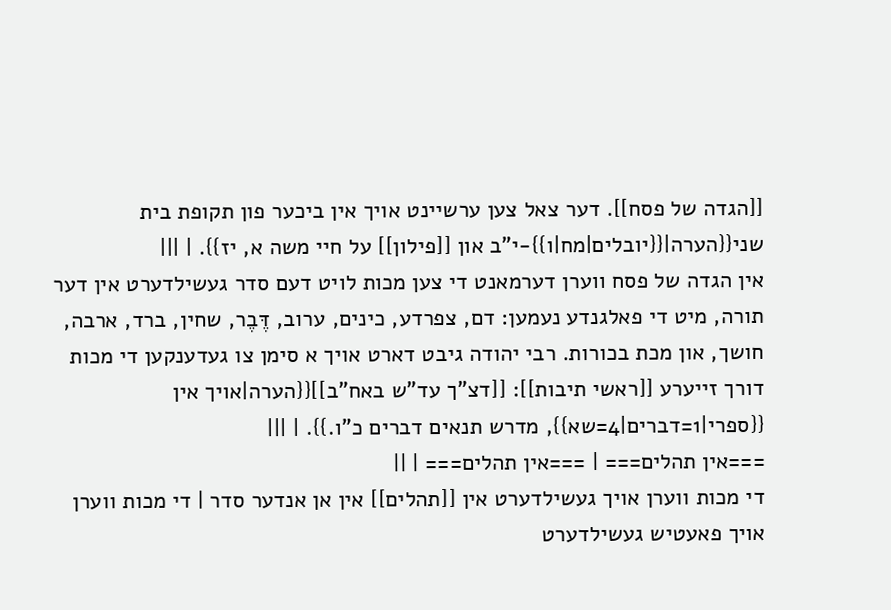[[הגדה של פסח]]. דער צאל צען ערשיינט אויך אין ביכער פון תקופת בית שני{{הערה|{{יובלים|מח|ו}}-י"ב און [[פילון]] על חיי משה א, יז}}. | |||
אין הגדה של פסח ווערן דערמאנט די צען מכות לויט דעם סדר געשילדערט אין דער תורה, מיט די פאלגנדע נעמען: דם, צפרדע, כינים, ערוב, דֶּבֶר, שחין, ברד, ארבה, חושך, און מכת בכורות. רבי יהודה גיבט דארט אויך א סימן צו געדענקען די מכות דורך זייערע [[ראשי תיבות]]: [[דצ"ך עד"ש באח"ב]]{{הערה|אויך אין {{ספרי|1=דברים|4=שא}}, מדרש תנאים דברים כ"ו.}}. | |||
===אין תהלים=== | ===אין תהלים=== | ||
די מכות ווערן אויך געשילדערט אין [[תהלים]] אין אן אנדער סדר | די מכות ווערן אויך פאעטיש געשילדערט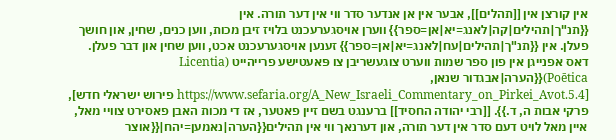אין קורצן אין [[תהלים]], אבער אין אן אנדער סדר ווי אין דער תורה. אין {{תנ"ך|תהילים|קה|לאנג=יא|אן=ספר}} ווערן אויסגערעכנט בלויז זיבן מכות, ווען כנים, שחין, און חושך פעלן. אין {{תנ"ך|תהילים|עח|לאנג=יא|אן=ספר}} זענען אויסגערעכנט אכט, ווען שחין און דבר פעלן. דאס אפנייגן אין פון ספר שמות ווערט צוגעשריבן צו פּאעטישע פרייהייט (Licentia Poētica){{הערה|אבגדור שנאן, [https://www.sefaria.org/A_New_Israeli_Commentary_on_Pirkei_Avot.5.4 פירוש ישראלי חדש], פרקי אבות ה, ד.}}. [[רבי יהודה החסיד]] ברענגט בשם זיין פאטער, אז די מכות האבן פאסירט צוויי מאל, איין מאל לויט דעם סדר אין דער תורה, און דערנאך ווי אין תהילים{{הערה|נאמען=יהח|{{אוצר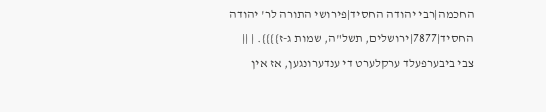החכמה|רבי יהודה החסיד|פירושי התורה לר' יהודה החסיד|7877|ירושלים, תשל"ה, שמות ג-ז}}}}. | ||
צבי ביבערפעלד ערקלערט די ענדערונגען, אז אין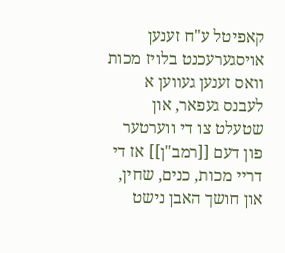קאפיטל ע"ח זענען אויסגערעכנט בלויז מכות וואס זענען געווען א לעבנס געפאר, און שטעלט צו די ווערטער פון דעם [[רמב"ן]] אז די דריי מכות, כנים, שחין, און חושך האבן נישט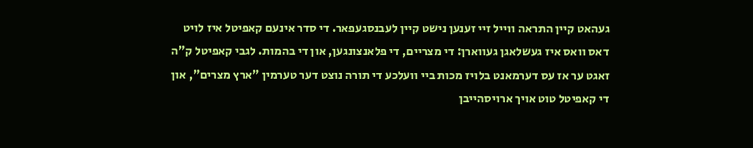געהאט קיין התראה ווייל זיי זענען נישט קיין לעבנסגעפאר. די סדר אינעם קאפיטל איז לויט דאס וואס איז געשלאגן געווארן: די מצריים, די פלאנצונגען, און די בהמות. לגבי קאפיטל ק"ה זאגט ער אז עס דערמאנט בלויז מכות ביי וועלכע די תורה נוצט דער טערמין "ארץ מצרים", און די קאפיטל טוט אויך ארויסהייבן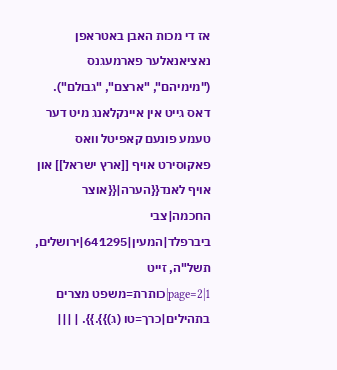אז די מכות האבן באטראפן נאציאנאלער פארמעגנס ("מימיהם", "ארצם", "גבולם"). דאס גייט אין איינקלאנג מיט דער טעמע פונעם קאפיטל וואס פאקוסירט אויף [[ארץ ישראל]] און אויף לאנד{{הערה|{{אוצר החכמה|צבי ביברפלד|המעין|641295|ירושלים, תשל"ה, זייט 1|page=2|כותרת=משפט מצרים בתהילים|כרך=טו (ג)}}.}}. | |||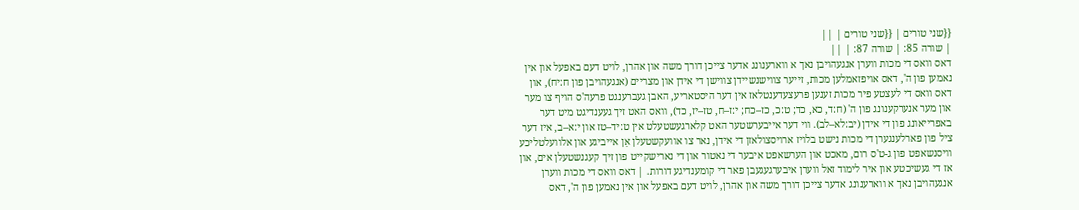{{שני טורים | {{שני טורים | ||
| שורה 85: | שורה 87: | ||
דאס וואס די מכות ווערן אנגעהויבן נאך א ווארענונג אדער צייכן דורך משה און אהרן, לויט דעם באפעל און אין נאמען פון ה', דאס אויפזאמלען מכות, זייער צווישנשיידן צווישן די אידן און מצריים (אנגעהויבן פון ח:יח), און דאס וואס די לעצטע פיר מכות זענען פּרעצעדענטלאז אין דער היסטאריע, האבן געברענגט פרעה'ס הויף צו מער און מער אנערקענונג פון ה' (ח:ד, כא, כד; ט:כ, כז–כח; י:ז–ח, טז–יז, כד), וואס האט זיך געענדיגט מיט דער באפרייאונג פון די אידן (יב:לא–לב). ווי דער אייבערשטער האט קלארגעשטעלט אין ט:יד–טז און י:א–ב, איז דער ציל פון פארלענגערן די מכות נישט בלויז ארויסצולאזן די אידן, נאר צו אוועקשטעלן אַן אייביגע און אלוועלטליכע וויסנשאפט פון ג-ט'ס רום, מאכט און הערשאפט איבער די נאטור און די נארישקייט פון זיך קעגנשטעלן אים, און אז די געשיכטע און איר לימוד זאל ווערן איבערגעגעבן פאר די קומענדיגע דורות. | דאס וואס די מכות ווערן אנגעהויבן נאך א ווארענונג אדער צייכן דורך משה און אהרן, לויט דעם באפעל און אין נאמען פון ה', דאס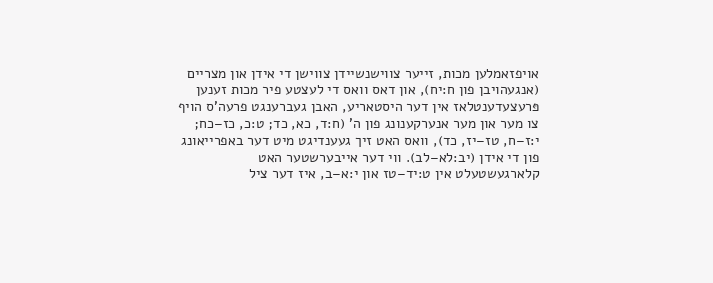אויפזאמלען מכות, זייער צווישנשיידן צווישן די אידן און מצריים (אנגעהויבן פון ח:יח), און דאס וואס די לעצטע פיר מכות זענען פּרעצעדענטלאז אין דער היסטאריע, האבן געברענגט פרעה'ס הויף צו מער און מער אנערקענונג פון ה' (ח:ד, כא, כד; ט:כ, כז–כח; י:ז–ח, טז–יז, כד), וואס האט זיך געענדיגט מיט דער באפרייאונג פון די אידן (יב:לא–לב). ווי דער אייבערשטער האט קלארגעשטעלט אין ט:יד–טז און י:א–ב, איז דער ציל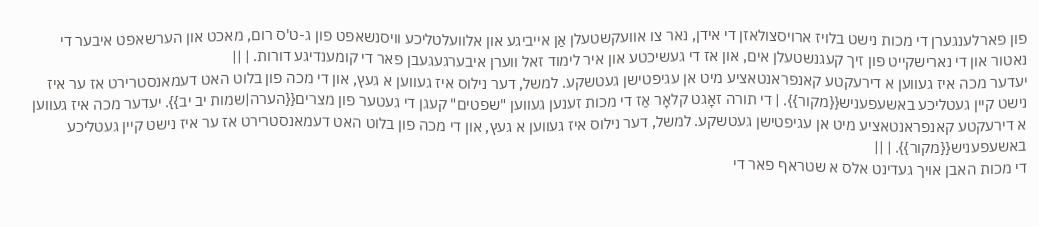פון פארלענגערן די מכות נישט בלויז ארויסצולאזן די אידן, נאר צו אוועקשטעלן אַן אייביגע און אלוועלטליכע וויסנשאפט פון ג-ט'ס רום, מאכט און הערשאפט איבער די נאטור און די נארישקייט פון זיך קעגנשטעלן אים, און אז די געשיכטע און איר לימוד זאל ווערן איבערגעגעבן פאר די קומענדיגע דורות. | ||
יעדער מכה איז געווען א דירעקטע קאנפראנטאציע מיט אן עגיפטישן געטשקע. למשל, דער נילוס איז געווען א געץ, און די מכה פון בלוט האט דעמאנסטרירט אז ער איז נישט קיין געטליכע באשעפעניש{{מקור}}. | די תורה זאָגט קלאָר אַז די מכות זענען געווען "שפטים" קעגן די געטער פון מצרים{{הערה|שמות יב יב}}. יעדער מכה איז געווען א דירעקטע קאנפראנטאציע מיט אן עגיפטישן געטשקע. למשל, דער נילוס איז געווען א געץ, און די מכה פון בלוט האט דעמאנסטרירט אז ער איז נישט קיין געטליכע באשעפעניש{{מקור}}. | ||
די מכות האבן אויך געדינט אלס א שטראף פאר די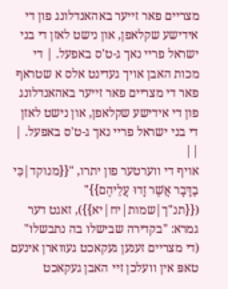מצריים פאר זייער באהאנדלונג פון די אידישע שקלאפן, און נישט לאזן די בני ישראל פריי נאך ג-ט'ס באפעל. | די מכות האבן אויך געדינט אלס א שטראף פאר די מצריים פאר זייער באהאנדלונג פון די אידישע שקלאפן, און נישט לאזן די בני ישראל פריי נאך ג-ט'ס באפעל. | ||
אויף די ווערטער פון יתרו, "{{מנוקד|כִּי בַדָּבָר אֲשֶׁר זָדוּ עֲלֵיהֶם}}" ({{תנ"ך|שמות|יח|יא}}), זאגט דער גמרא: "בקדירה שבישלו בה נתבשלו" (די מצריים זענען געקאכט געווארן אינעם טאפּ אין וועלכן זיי האבן געקאכט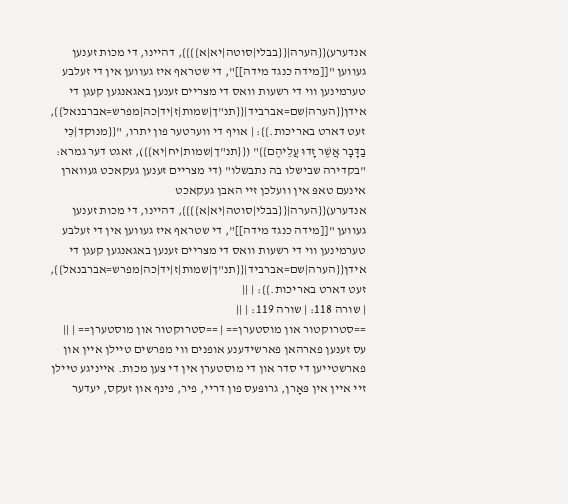אנדערע){{הערה|{{בבלי|סוטה|יא|א}}}}, דהיינו, די מכות זענען געווען "[[מידה כנגד מידה]]", די שטראף איז געווען אין די זעלבע טערמינען ווי די רשעות וואס די מצריים זענען באגאנגען קעגן די אידן{{הערה|שם=אברביד|{{תנ"ך|שמות|ז|יד|כה|מפרש=אברבנאל}}, זעט דארט באריכות.}}: | אויף די ווערטער פון יתרו, "{{מנוקד|כִּי בַדָּבָר אֲשֶׁר זָדוּ עֲלֵיהֶם}}" ({{תנ"ך|שמות|יח|יא}}), זאגט דער גמרא: "בקדירה שבישלו בה נתבשלו" (די מצריים זענען געקאכט געווארן אינעם טאפּ אין וועלכן זיי האבן געקאכט אנדערע){{הערה|{{בבלי|סוטה|יא|א}}}}, דהיינו, די מכות זענען געווען "[[מידה כנגד מידה]]", די שטראף איז געווען אין די זעלבע טערמינען ווי די רשעות וואס די מצריים זענען באגאנגען קעגן די אידן{{הערה|שם=אברביד|{{תנ"ך|שמות|ז|יד|כה|מפרש=אברבנאל}}, זעט דארט באריכות.}}: | ||
| שורה 118: | שורה 119: | ||
==סטרוקטור און מוסטערן== | ==סטרוקטור און מוסטערן== | ||
עס זענען פארהאן פארשידענע אופנים ווי מפרשים טיילן איין און פארשטייען די סדר און די מוסטערן אין די צען מכות. אייניגע טיילן זיי איין אין פּאָרן, גרופּעס פון דריי, פיר, פינף און זעקס, יעדער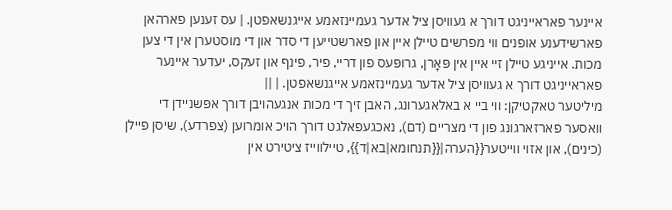איינער פאראייניגט דורך א געוויסן ציל אדער געמיינזאמע אייגנשאפטן. | עס זענען פארהאן פארשידענע אופנים ווי מפרשים טיילן איין און פארשטייען די סדר און די מוסטערן אין די צען מכות. אייניגע טיילן זיי איין אין פּאָרן, גרופּעס פון דריי, פיר, פינף און זעקס, יעדער איינער פאראייניגט דורך א געוויסן ציל אדער געמיינזאמע אייגנשאפטן. | ||
מיליטער טאקטיקן: ווי ביי א באלאגערונג, האבן זיך די מכות אנגעהויבן דורך אפּשניידן די וואסער פארזארגונג פון די מצריים (דם), נאכגעפאלגט דורך הויכ אומרוען (צפרדע), שיסן פיילן (כינים), און אזוי ווייטער{{הערה|{{תנחומא|בא|ד}}, טיילווייז ציטירט אין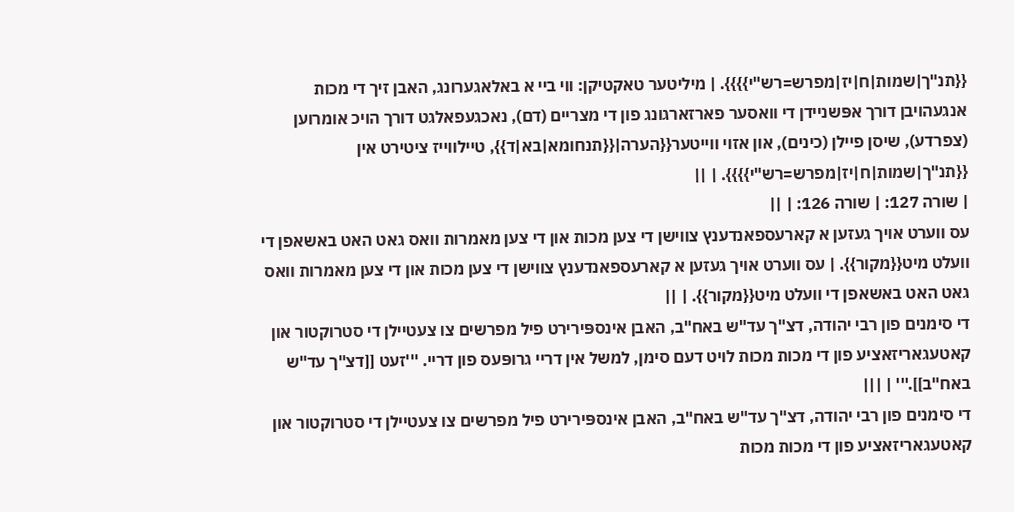{{תנ"ך|שמות|ח|יז|מפרש=רש"י}}}}. | מיליטער טאקטיקן: ווי ביי א באלאגערונג, האבן זיך די מכות אנגעהויבן דורך אפּשניידן די וואסער פארזארגונג פון די מצריים (דם), נאכגעפאלגט דורך הויכ אומרוען (צפרדע), שיסן פיילן (כינים), און אזוי ווייטער{{הערה|{{תנחומא|בא|ד}}, טיילווייז ציטירט אין {{תנ"ך|שמות|ח|יז|מפרש=רש"י}}}}. | ||
| שורה 127: | שורה 126: | ||
עס ווערט אויך געזען א קארעספאנדענץ צווישן די צען מכות און די צען מאמרות וואס גאט האט באשאפן די וועלט מיט{{מקור}}. | עס ווערט אויך געזען א קארעספאנדענץ צווישן די צען מכות און די צען מאמרות וואס גאט האט באשאפן די וועלט מיט{{מקור}}. | ||
די סימנים פון רבי יהודה, דצ"ך עד"ש באח"ב, האבן אינספּירירט פיל מפרשים צו צעטיילן די סטרוקטור און קאטעגאריזאציע פון די מכות מכות לויט דעם סימן, למשל אין דריי גרופּעס פון דריי. '''זעט [[דצ"ך עד"ש באח"ב]].''' | |||
די סימנים פון רבי יהודה, דצ"ך עד"ש באח"ב, האבן אינספּירירט פיל מפרשים צו צעטיילן די סטרוקטור און קאטעגאריזאציע פון די מכות מכות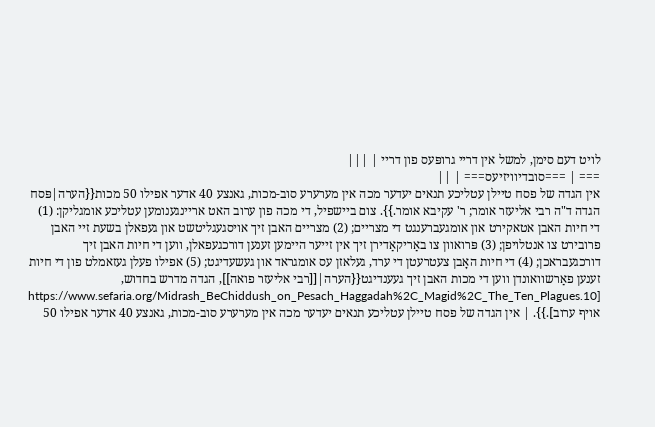לויט דעם סימן, למשל אין דריי גרופּעס פון דריי | |||
=== | ===סובדיוויזיעס=== | ||
אין הגדה של פסח טיילן עטליכע תנאים יעדער מכה אין מערערע סוב-מכות, גאנצע 40 אדער אפילו 50 מכות{{הערה|פּסח הגדה ד"ה רבי אליעזר אומר; ר' עקיבא אומר.}}. צום ביישפיל, די מכה פון ערוב האט אריינגענומען עטליכע אומגליקן: (1) די חיות האבן אטאקירט און אומגעברענגט די מצריים; (2) מצריים האבן זיך אויסגעגליטשט און געפאלן בשעת זיי האבן פרובירט צו אנטלויפן; (3) פּרואוון צו באַריקאַדירן זיך אין זייער היימען זענען דורכגעפאלן, ווען די חיות האבן זיך דורכגעבראכן; (4) די חיות האָבן צעטרעטן די ערד, געלאזן עס אומגראד און געשעדיגט; (5) אפילו פעלן געזאמלט פון די חיות זענען פאַרשוואונדן ווען די מכות האבן זיך געענדיגט{{הערה|[[רבי אליעזר פואה]], הגדה מדרש בחדוש, [https://www.sefaria.org/Midrash_BeChiddush_on_Pesach_Haggadah%2C_Magid%2C_The_Ten_Plagues.10 אויף ערוב].}}. | אין הגדה של פסח טיילן עטליכע תנאים יעדער מכה אין מערערע סוב-מכות, גאנצע 40 אדער אפילו 50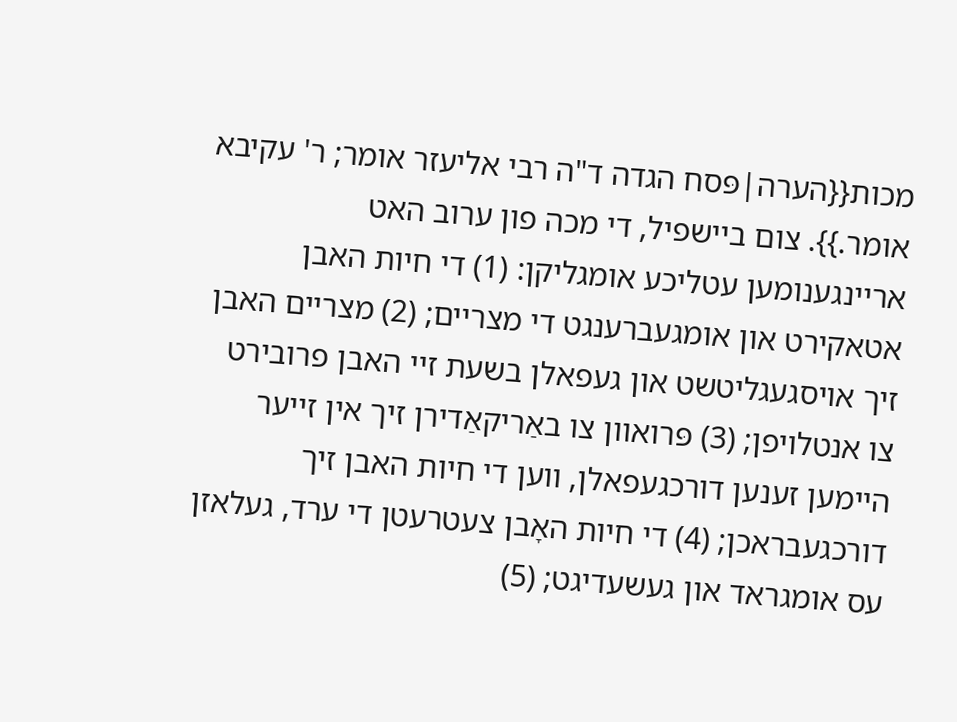מכות{{הערה|פּסח הגדה ד"ה רבי אליעזר אומר; ר' עקיבא אומר.}}. צום ביישפיל, די מכה פון ערוב האט אריינגענומען עטליכע אומגליקן: (1) די חיות האבן אטאקירט און אומגעברענגט די מצריים; (2) מצריים האבן זיך אויסגעגליטשט און געפאלן בשעת זיי האבן פרובירט צו אנטלויפן; (3) פּרואוון צו באַריקאַדירן זיך אין זייער היימען זענען דורכגעפאלן, ווען די חיות האבן זיך דורכגעבראכן; (4) די חיות האָבן צעטרעטן די ערד, געלאזן עס אומגראד און געשעדיגט; (5)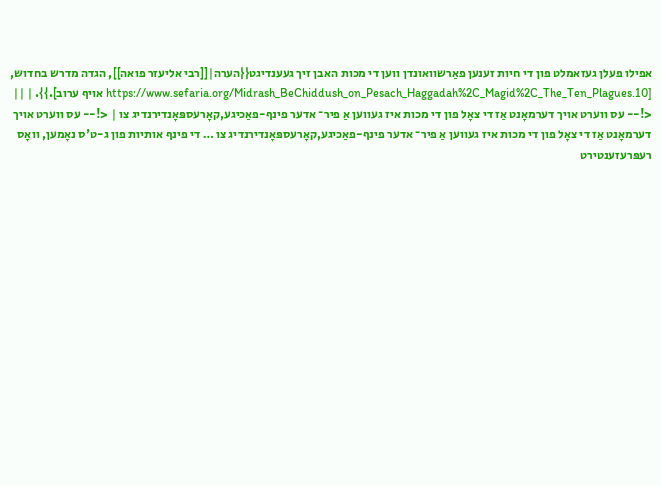אפילו פעלן געזאמלט פון די חיות זענען פאַרשוואונדן ווען די מכות האבן זיך געענדיגט{{הערה|[[רבי אליעזר פואה]], הגדה מדרש בחדוש, [https://www.sefaria.org/Midrash_BeChiddush_on_Pesach_Haggadah%2C_Magid%2C_The_Ten_Plagues.10 אויף ערוב].}}. | ||
<!-- עס ווערט אויך דערמאָנט אַז די צאָל פון די מכות איז געווען אַ פיר־ אדער פינף-פאַכיגע,קאָרעספּאָנדירנדיג צו | <!-- עס ווערט אויך דערמאָנט אַז די צאָל פון די מכות איז געווען אַ פיר־ אדער פינף-פאַכיגע,קאָרעספּאָנדירנדיג צו … די פינף אותיות פון ג-ט'ס נאָמען, וואָס רעפּרעזענטירט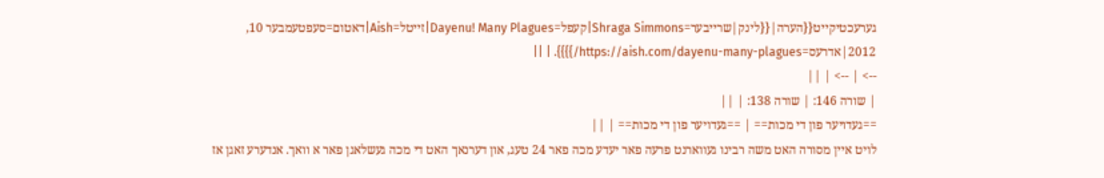גערעכטיקייט{{הערה|{{לינק|שרייבער=Shraga Simmons|קעפל=Dayenu! Many Plagues|זייטל=Aish|דאטום=סעפטעמבער 10, 2012|אדרעס=https://aish.com/dayenu-many-plagues/}}}}. | ||
--> | --> | ||
| שורה 146: | שורה 138: | ||
==געדויער פון די מכות== | ==געדויער פון די מכות== | ||
לויט איין מסורה האט משה רבינו געווארנט פרעה פאר יעדע מכה פאר 24 טעג, און דערנאך האט די מכה געשלאגן פאר א וואך. אנדערע זאגן אז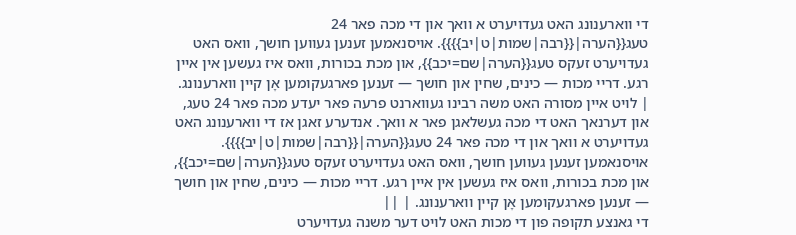די ווארענונג האט געדויערט א וואך און די מכה פאר 24 טעג{{הערה|{{רבה|שמות|ט|יב}}}}. אויסנאמען זענען געווען חושך, וואס האט געדויערט זעקס טעג{{הערה|שם=יכב}}, און מכת בכורות, וואס איז געשען אין איין רגע. דריי מכות — כינים, שחין און חושך — זענען פארגעקומען אָן קיין ווארענונג. | לויט איין מסורה האט משה רבינו געווארנט פרעה פאר יעדע מכה פאר 24 טעג, און דערנאך האט די מכה געשלאגן פאר א וואך. אנדערע זאגן אז די ווארענונג האט געדויערט א וואך און די מכה פאר 24 טעג{{הערה|{{רבה|שמות|ט|יב}}}}. אויסנאמען זענען געווען חושך, וואס האט געדויערט זעקס טעג{{הערה|שם=יכב}}, און מכת בכורות, וואס איז געשען אין איין רגע. דריי מכות — כינים, שחין און חושך — זענען פארגעקומען אָן קיין ווארענונג. | ||
די גאנצע תקופה פון די מכות האט לויט דער משנה געדויערט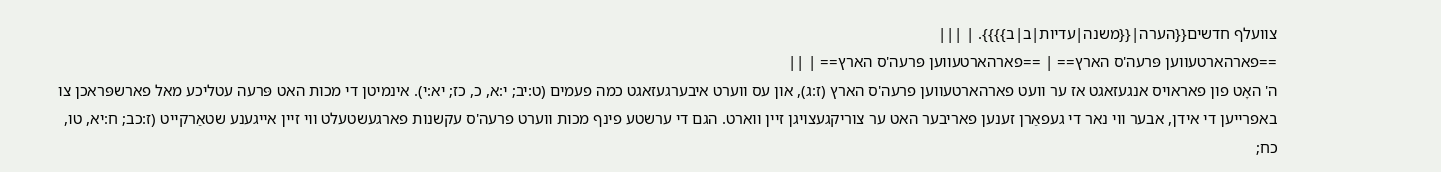צוועלף חדשים{{הערה|{{משנה|עדיות|ב|ב}}}}. | |||
==פארהארטעווען פּרעה'ס הארץ== | ==פארהארטעווען פּרעה'ס הארץ== | ||
ה' האָט פון פאראויס אנגעזאגט אז ער וועט פארהארטעווען פרעה'ס הארץ (ז:ג), און עס ווערט איבערגעזאגט כמה פעמים (ט:יב; י:א, כ, כז; יא:י). אינמיטן די מכות האט פּרעה עטליכע מאל פארשפּראכן צו באפרייען די אידן, אבער ווי נאר די געפאַרן זענען פאריבער האט ער צוריקגעצויגן זיין ווארט. הגם די ערשטע פינף מכות ווערט פרעה'ס עקשנות פארגעשטעלט ווי זיין אייגענע שטאַרקייט (ז:כב; ח:יא, טו, כח;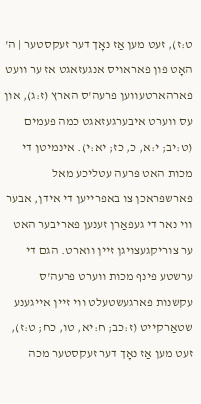ט:ז), זעט מען אַז נאָך דער זעקסטער | ה' האָט פון פאראויס אנגעזאגט אז ער וועט פארהארטעווען פרעה'ס הארץ (ז:ג), און עס ווערט איבערגעזאגט כמה פעמים (ט:יב; י:א, כ, כז; יא:י). אינמיטן די מכות האט פּרעה עטליכע מאל פארשפּראכן צו באפרייען די אידן, אבער ווי נאר די געפאַרן זענען פאריבער האט ער צוריקגעצויגן זיין ווארט. הגם די ערשטע פינף מכות ווערט פרעה'ס עקשנות פארגעשטעלט ווי זיין אייגענע שטאַרקייט (ז:כב; ח:יא, טו, כח; ט:ז), זעט מען אַז נאָך דער זעקסטער מכה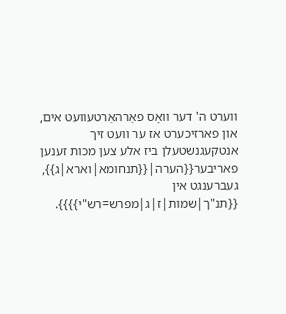ווערט ה' דער וואָס פאַרהאַרטעוועט אים, און פארזיכערט אז ער וועט זיך אנטקעגנשטעלן ביז אלע צען מכות זענען פאריבער{{הערה|{{תנחומא|וארא|ג}}, געברענגט אין {{תנ"ך|שמות|ז|ג|מפרש=רש"י}}}}.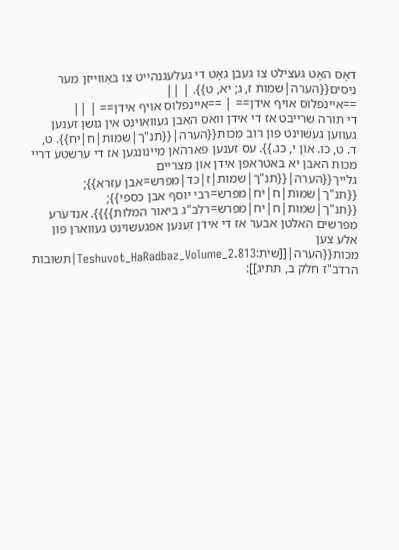דאָס האָט געצילט צו געבן גאָט די געלעגנהייט צו באַווייזן מער ניסים{{הערה|שמות ז, ג; יא, ט}}. | ||
==איינפלוס אויף אידן== | ==איינפלוס אויף אידן== | ||
די תורה שרייבט אז די אידן וואס האבן געוואוינט אין גושן זענען געווען געשוינט פון רוב מכות{{הערה|{{תנ"ך|שמות|ח|יח}}. ט, ד. ט, כו. און י, כג.}}. עס זענען פארהאן מיינונגען אז די ערשטע דריי מכות האבן יא באטראפן אידן און מצריים גלייך{{הערה|{{תנ"ך|שמות|ז|כד|מפרש=אבן עזרא}}; {{תנ"ך|שמות|ח|יח|מפרש=רבי יוסף אבן כספי}}; {{תנ"ך|שמות|ח|יח|מפרש=רלב"ג ביאור המלות}}}}. אנדערע מפרשים האלטן אבער אז די אידן זענען אפּגעשוינט געווארן פון אלע צען מכות{{הערה|[[שית:Teshuvot_HaRadbaz_Volume_2.813|תשובות הרדב"ז חלק ב, תתיג]]: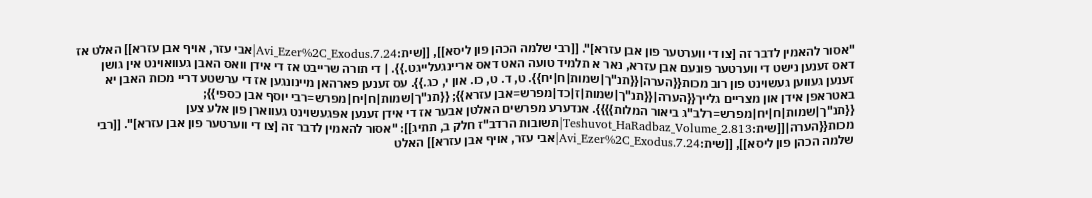"אסור להאמין לדבר זה [צו די ווערטער פון אבן עזרא]". [[רבי שלמה הכהן פון ליסא]], [[שית:Avi_Ezer%2C_Exodus.7.24|אבי עזר, אויף אבן עזרא]] האלט אז דאס זענען נישט די ווערטער פונעם אבן עזרא, נאר א תלמיד טועה האט דאס אריינגעלייגט.}}. | די תורה שרייבט אז די אידן וואס האבן געוואוינט אין גושן זענען געווען געשוינט פון רוב מכות{{הערה|{{תנ"ך|שמות|ח|יח}}. ט, ד. ט, כו. און י, כג.}}. עס זענען פארהאן מיינונגען אז די ערשטע דריי מכות האבן יא באטראפן אידן און מצריים גלייך{{הערה|{{תנ"ך|שמות|ז|כד|מפרש=אבן עזרא}}; {{תנ"ך|שמות|ח|יח|מפרש=רבי יוסף אבן כספי}}; {{תנ"ך|שמות|ח|יח|מפרש=רלב"ג ביאור המלות}}}}. אנדערע מפרשים האלטן אבער אז די אידן זענען אפּגעשוינט געווארן פון אלע צען מכות{{הערה|[[שית:Teshuvot_HaRadbaz_Volume_2.813|תשובות הרדב"ז חלק ב, תתיג]]: "אסור להאמין לדבר זה [צו די ווערטער פון אבן עזרא]". [[רבי שלמה הכהן פון ליסא]], [[שית:Avi_Ezer%2C_Exodus.7.24|אבי עזר, אויף אבן עזרא]] האלט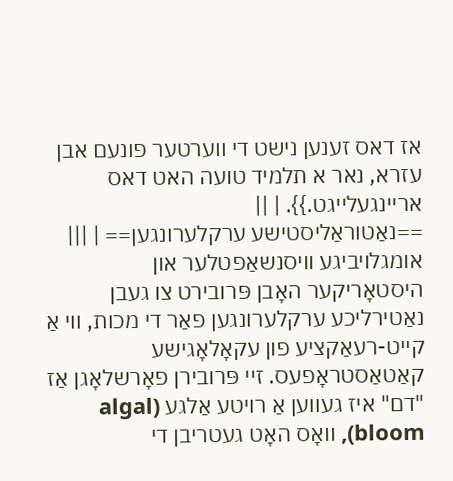אז דאס זענען נישט די ווערטער פונעם אבן עזרא, נאר א תלמיד טועה האט דאס אריינגעלייגט.}}. | ||
==נאַטוראַליסטישע ערקלערונגען== | |||
אומגלויביגע וויסנשאַפטלער און היסטאָריקער האָבן פּרובירט צו געבן נאַטירליכע ערקלערונגען פאַר די מכות, ווי אַ קייט-רעאַקציע פון עקאָלאָגישע קאַטאַסטראָפעס. זיי פּרובירן פאָרשלאָגן אַז "דם" איז געווען אַ רויטע אַלגע (algal bloom), וואָס האָט געטריבן די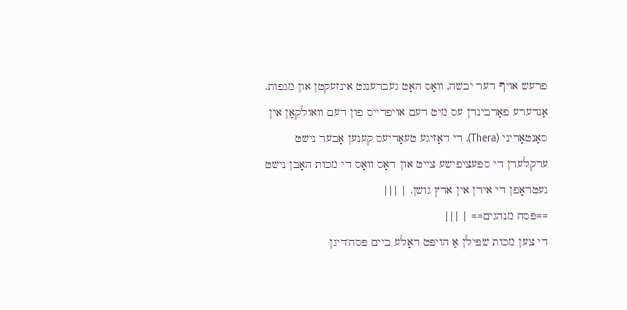פרעש אויף דער יבשה, וואָס האָט געברענגט אינזעקטן און מגפות. אַנדערע פאַרבינדן עס מיט דעם אויפרייס פון דעם וואולקאַן אין סאַנטאָריני (Thera). די דאָזיגע טעאָריעס קענען אָבער נישט ערקלערן די ספּעציפישע צייט און דאָס וואָס די מכות האָבן נישט געטראָפן די אידן אין ארץ גושן. | |||
==פּסח מנהגים== | |||
די צען מכות שפּילן אַ הויפּט ראָלע ביים פּסח'דיגן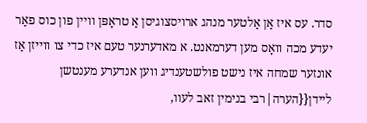סדר. עס איז אַן אַלטער מנהג ארויסצוגיסן אַ טראָפּן וויין פון כוס פאַר יעדע מכה וואָס מען דערמאנט. א מאדערנער טעם איז כדי צו ווייזן אַז אונזער שמחה איז נישט פולשטענדיג ווען אנדערע מענטשן ליידן{{הערה|רבי בנימין זאב לעוו,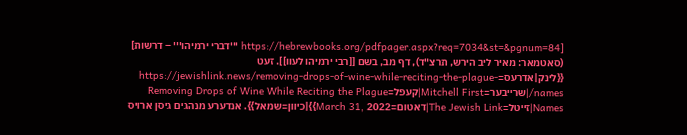[https://hebrewbooks.org/pdfpager.aspx?req=7034&st=&pgnum=84 '''דברי ירמיהו''' – דרשות] (סאטמאר: מאיר ליב הירש, תרצ"ד), דף מב, בשם [[רבי ירמיהו לעוו]]. זעט {{לינק|אדרעס=https://jewishlink.news/removing-drops-of-wine-while-reciting-the-plague-names/|שרייבער=Mitchell First|קעפל=Removing Drops of Wine While Reciting the Plague Names|זייטל=The Jewish Link|דאטום=March 31, 2022}}|כיוון=שמאל}}. אנדערע מנהגים גיסן ארויס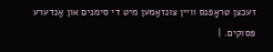זעכצן טראָפּנס וויין צונזאַמען מיט די סימנים און אַנדערע פּסוקים. |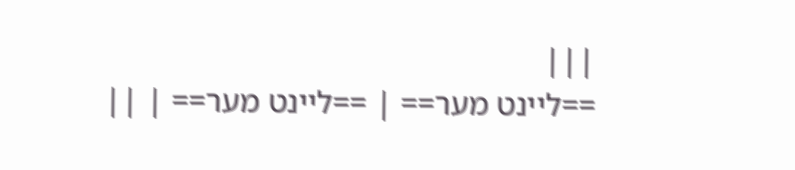|||
==ליינט מער== | ==ליינט מער== | ||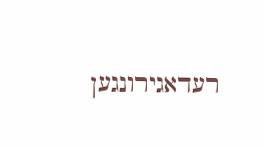רעדאגירונגען